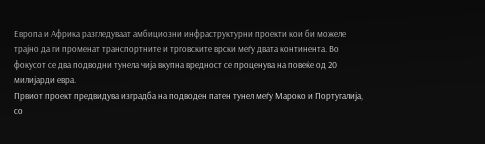Европа и Африка разгледуваат амбициозни инфраструктурни проекти кои би можеле трајно да ги променат транспортните и трговските врски меѓу двата континента. Во фокусот се два подводни тунела чија вкупна вредност се проценува на повеќе од 20 милијарди евра.
Првиот проект предвидува изградба на подводен патен тунел меѓу Мароко и Португалија, со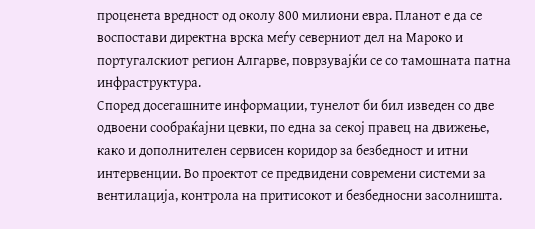проценета вредност од околу 800 милиони евра. Планот е да се воспостави директна врска меѓу северниот дел на Мароко и португалскиот регион Алгарве, поврзувајќи се со тамошната патна инфраструктура.
Според досегашните информации, тунелот би бил изведен со две одвоени сообраќајни цевки, по една за секој правец на движење, како и дополнителен сервисен коридор за безбедност и итни интервенции. Во проектот се предвидени современи системи за вентилација, контрола на притисокот и безбедносни засолништа.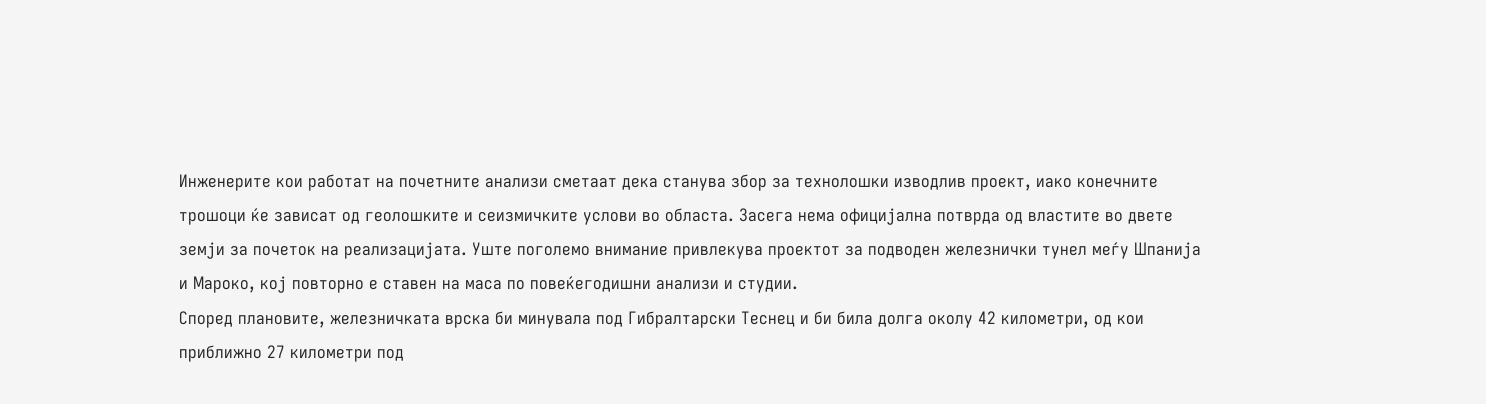Инженерите кои работат на почетните анализи сметаат дека станува збор за технолошки изводлив проект, иако конечните трошоци ќе зависат од геолошките и сеизмичките услови во областа. Засега нема официјална потврда од властите во двете земји за почеток на реализацијата. Уште поголемо внимание привлекува проектот за подводен железнички тунел меѓу Шпанија и Мароко, кој повторно е ставен на маса по повеќегодишни анализи и студии.
Според плановите, железничката врска би минувала под Гибралтарски Теснец и би била долга околу 42 километри, од кои приближно 27 километри под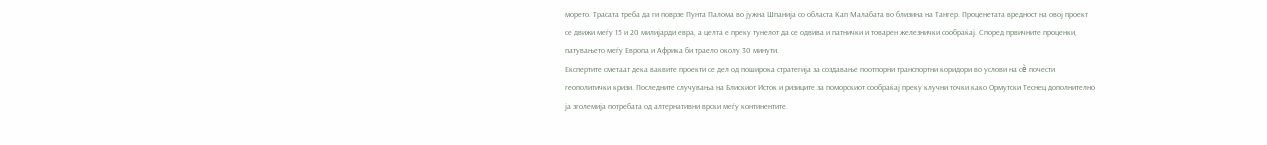морето. Трасата треба да ги поврзе Пунта Палома во јужна Шпанија со областа Кап Малабата во близина на Тангер. Проценетата вредност на овој проект се движи меѓу 15 и 20 милијарди евра, а целта е преку тунелот да се одвива и патнички и товарен железнички сообраќај. Според првичните проценки, патувањето меѓу Европа и Африка би траело околу 30 минути.
Експертите сметаат дека ваквите проекти се дел од поширока стратегија за создавање поотпорни транспортни коридори во услови на сè почести геополитички кризи. Последните случувања на Блискиот Исток и ризиците за поморскиот сообраќај преку клучни точки како Ормутски Теснец дополнително ја зголемија потребата од алтернативни врски меѓу континентите.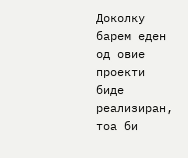Доколку барем еден од овие проекти биде реализиран, тоа би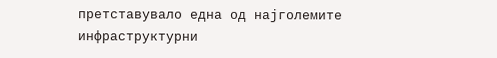претставувало една од најголемите инфраструктурни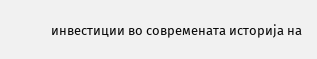инвестиции во современата историја на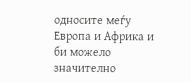односите меѓу Европа и Африка и би можело значително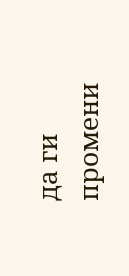да ги промени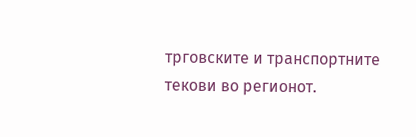трговските и транспортните текови во регионот.